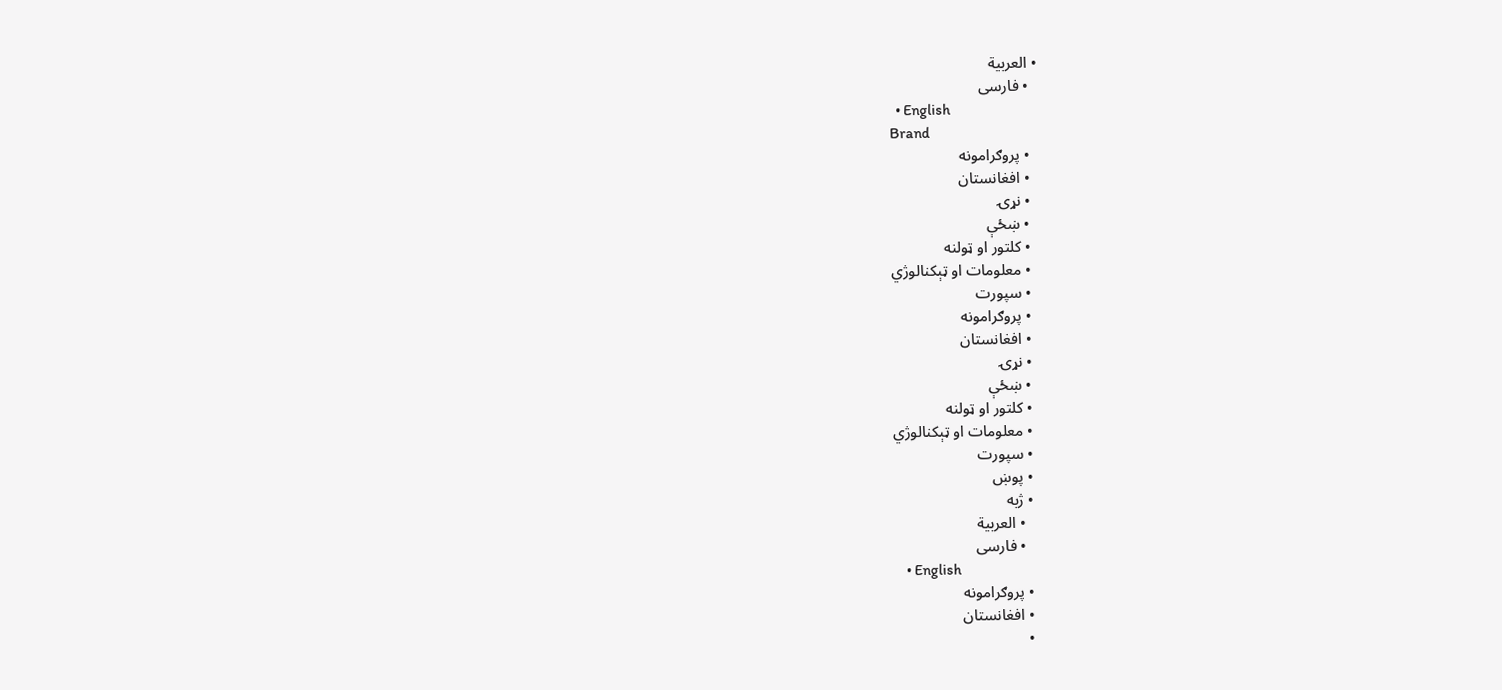• العربية
  • فارسی
  • English
Brand
  • پروګرامونه
  • افغانستان
  • نړۍ
  • ښځې
  • کلتور او ټولنه
  • معلومات او ټېکنالوژي
  • سپورت
  • پروګرامونه
  • افغانستان
  • نړۍ
  • ښځې
  • کلتور او ټولنه
  • معلومات او ټېکنالوژي
  • سپورت
  • پوښ
  • ژبه
    • العربية
    • فارسی
    • English
  • پروګرامونه
  • افغانستان
  •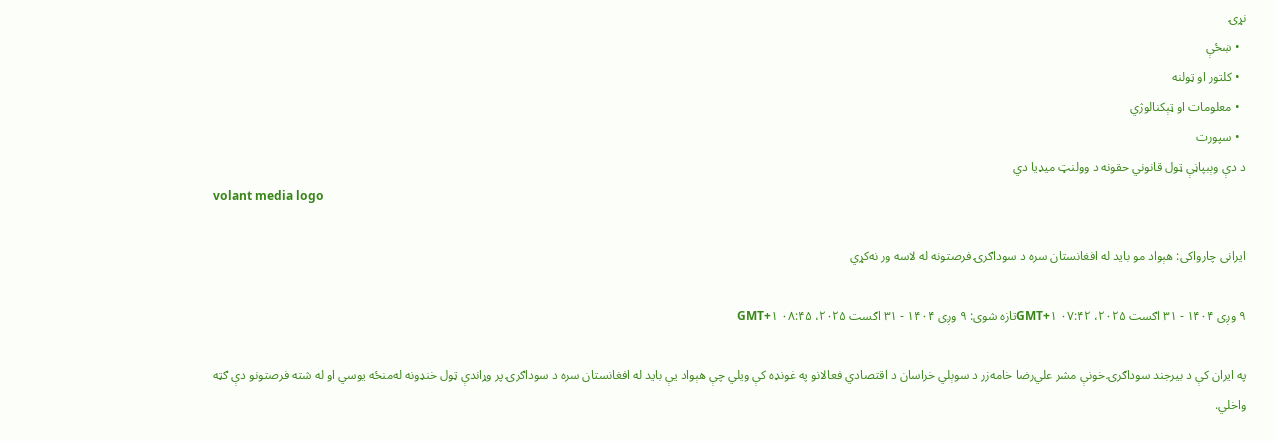نړۍ
  • ښځې
  • کلتور او ټولنه
  • معلومات او ټېکنالوژي
  • سپورت
د دې وېبپاڼې ټول قانوني حقونه د وولنټ میډیا دي
volant media logo

ایرانی چارواکی: هېواد مو باید له افغانستان سره د سوداګرۍ فرصتونه له لاسه ور نه‌کړي

۹ وږی ۱۴۰۴ - ۳۱ اګست ۲۰۲۵، ۰۷:۴۲ GMT+۱تازه شوی: ۹ وږی ۱۴۰۴ - ۳۱ اګست ۲۰۲۵، ۰۸:۴۵ GMT+۱

په ایران کې د بیرجند سوداګرۍ خونې مشر علي‌رضا خامه‌زر د سوېلي خراسان د اقتصادي فعالانو په غونډه کې ویلي چې هېواد یې باید له افغانستان سره د سوداګرۍ پر وړاندې ټول خنډونه له‌منځه یوسي او له شته فرصتونو دې ګټه واخلي.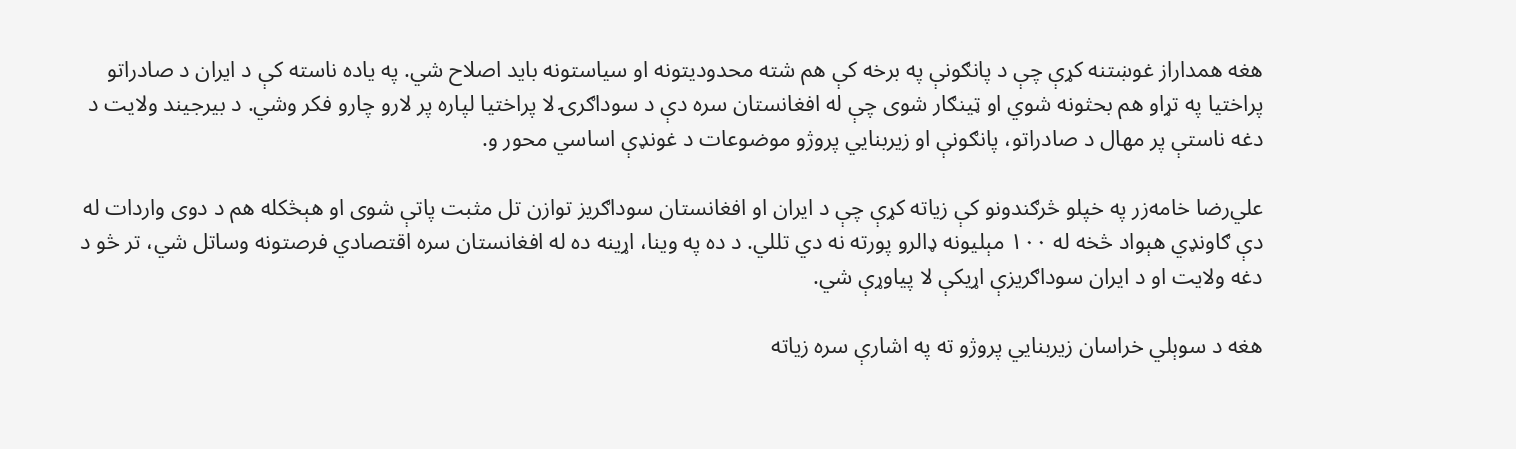هغه همداراز غوښتنه کړې چې د پانګونې په برخه کې هم شته محدودیتونه او سیاستونه باید اصلاح شي. په یاده ناسته کې د ایران د صادراتو پراختیا په تړاو هم بحثونه شوي او ټینګار شوی چې له افغانستان سره دې د سوداګرۍ لا پراختیا لپاره پر لارو چارو فکر وشي. د بیرجیند ولایت د دغه ناستې پر مهال د صادراتو، پانګونې او زیربنایي پروژو موضوعات د غونډې اساسي محور و.

علي‌رضا خامه‌زر په خپلو څرګندونو کې زیاته کړې چې د ایران او افغانستان سوداګریز توازن تل مثبت پاتې شوی او هېڅکله هم د دوی واردات له دې ګاونډي هېواد څخه له ۱۰۰ مېلیونه ډالرو پورته نه دي تللي. د ده په وینا، اړینه ده له افغانستان سره اقتصادي فرصتونه وساتل شي، تر څو د دغه ولایت او د ایران سوداګریزې اړیکې لا پیاوړې شي.

هغه د سوېلي خراسان زیربنایي پروژو ته په اشارې سره زیاته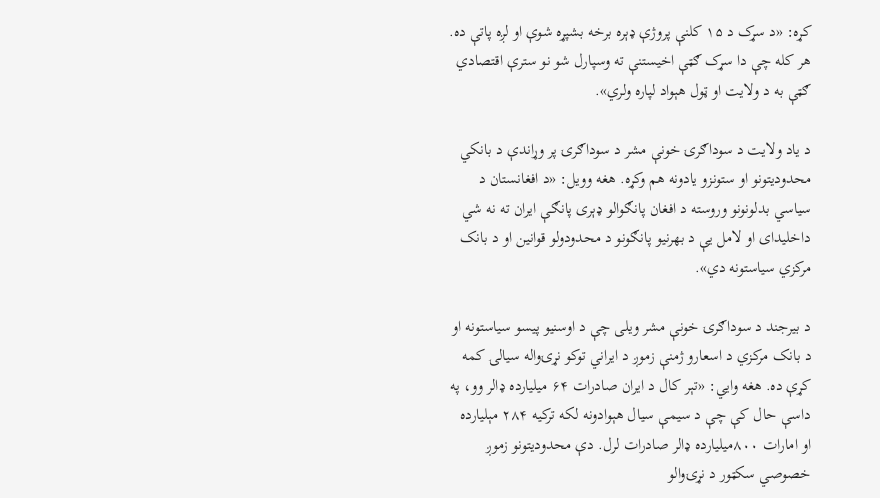کړه: «د سړک د ۱۵ کلنې پروژې ډېره برخه بشپړه شوې او لږه پاتې ده. هر کله چې دا سړک ګټې اخیستنې ته وسپارل شو نو سترې اقتصادي ګټې به د ولایت او ټول هېواد لپاره ولري».

د یاد ولایت د سوداګرۍ خونې مشر د سوداګرۍ پر وړاندې د بانکي محدودیتونو او ستونزو یادونه هم وکړه. هغه وویل: «د افغانستان د سیاسي بدلونونو وروسته د افغان پانګوالو ډېری پانګې ایران ته نه شي داخلیدای او لامل یې د بهرنیو پانګونو د محدودولو قوانین او د بانک مرکزي سیاستونه دي».

د بیرجند د سوداګرۍ خونې مشر ویلی چې د اوسنیو پیسو سیاستونه او د بانک مرکزي د اسعارو ژمنې زموږ د ایراني توکو نړۍواله سیالۍ کمه کړې ده. هغه وایي: «تېر کال د ایران صادرات ۶۴ میلیارده ډالر وو، په داسې حال کې چې د سیمې سیال هېوادونه لکه ترکیه ۲۸۴ مېلیارده او امارات ۸۰۰میلیارده ډالر صادرات لرل. دې محدودیتونو زموږ خصوصي سکټور د نړۍوالو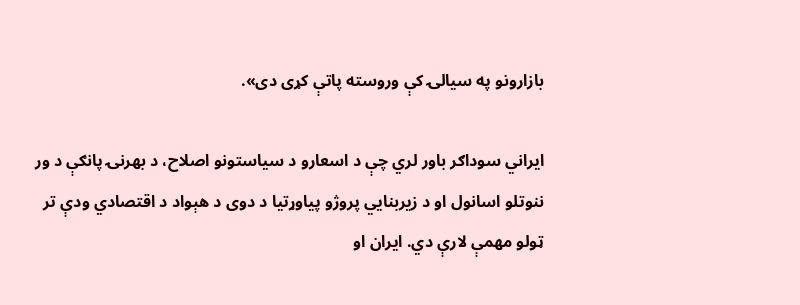بازارونو په سیالۍ کې وروسته پاتې کړی دی».

ایراني سوداګر باور لري چې د اسعارو د سیاستونو اصلاح، د بهرنۍ پانګې د ور ننوتلو اسانول او د زیربنایي پروژو پیاوړتیا د دوی د هېواد د اقتصادي ودې تر ټولو مهمې لارې دي. ایران او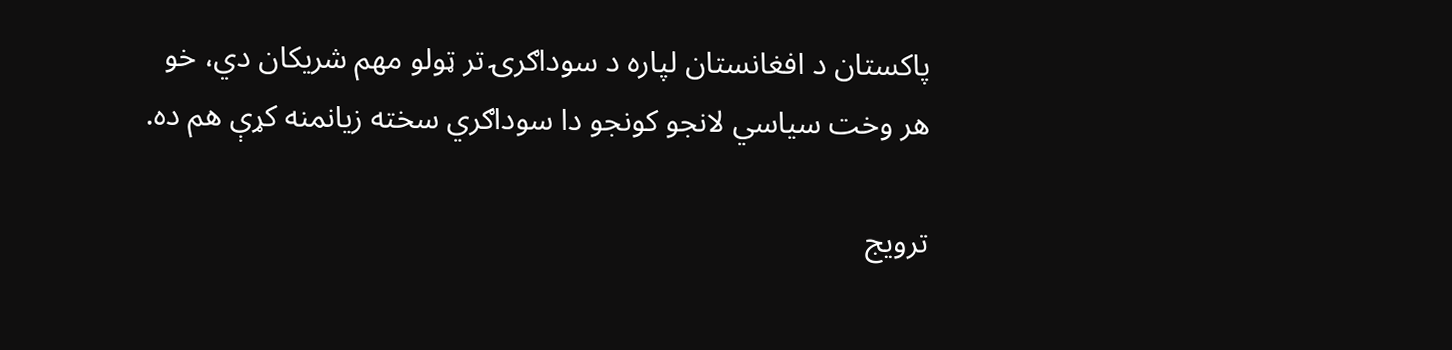پاکستان د افغانستان لپاره د سوداګرۍ تر ټولو مهم شریکان دي، خو هر وخت سیاسي لانجو کونجو دا سوداګري سخته زیانمنه کړې هم ده.

ترویج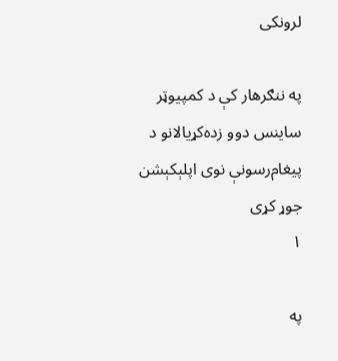لرونکی

په ننګرهار کې د کمپیوټر ساینس دوو زده‌کړیالانو د پیغام‌رسونې نوی اپلېکېشن جوړ کړی
۱

په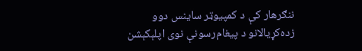ننګرهار کې د کمپیوټر ساینس دوو زده‌کړیالانو د پیغام‌رسونې نوی اپلېکېشن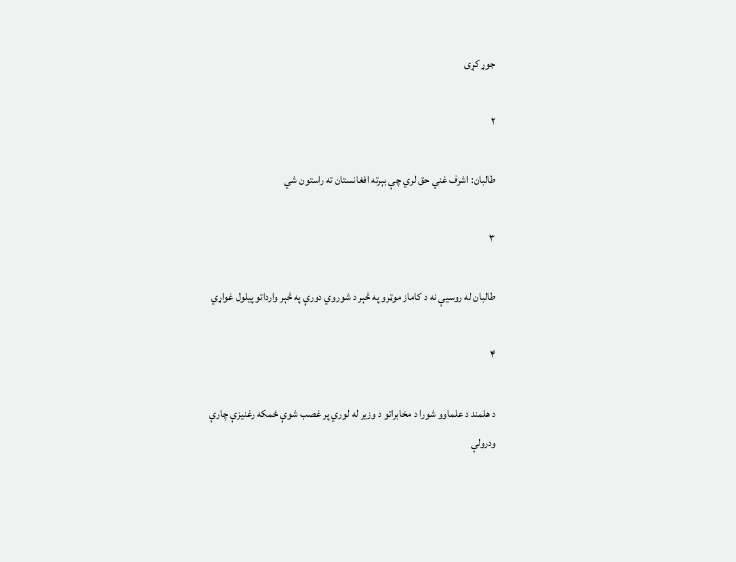جوړ کړی

۲

طالبان: اشرف غني حق لري چې بېرته افغانستان ته راستون شي

۳

طالبان له روسیې نه د کاماز موټرو په څېر د شوروي دورې په څېر وارداتو پیلول غواړي

۴

د هلمند د علماوو شورا د مخابراتو د وزیر له لوري پر غصب شوې ځمکه رغنیزې چارې ودرولې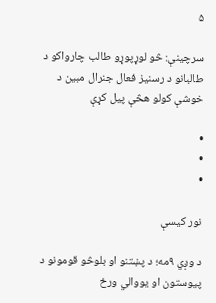۵

سرچینې: څو لوړپوړو طالب چارواکو د طالبانو د رسنیز فعال جنرال مبین د خوشې کولو هڅې پیل کړې

•
•
•

نور کیسې

د وږي ۹مه؛ د پښتنو او بلوڅو قومونو د پیوستون او یووالي ورځ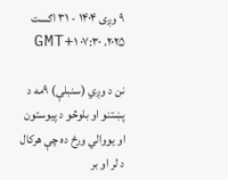۹ وږی ۱۴۰۴ - ۳۱ اګست ۲۰۲۵، ۰۷:۳۰ GMT+۱

نن د وږي (سنبلې) ۹مه د پښتنو او بلوڅو د پیوستون او یووالي ورځ ده چې هرکال د لر او بر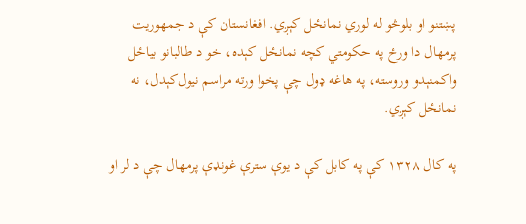پښتنو او بلوڅو له لوري نمانځل کېږي. افغانستان کې د جمهوريت پرمهال دا ورځ په حکومتي کچه نمانځل کېده، خو د طالبانو بیاځل واکمنېدو وروسته، په هاغه ډول چې پخوا ورته مراسم نیول‌کېدل، نه نمانځل کېږي.

په کال ۱۳۲۸ کې په کابل کې د یوې سترې غونډې پرمهال چې د لر او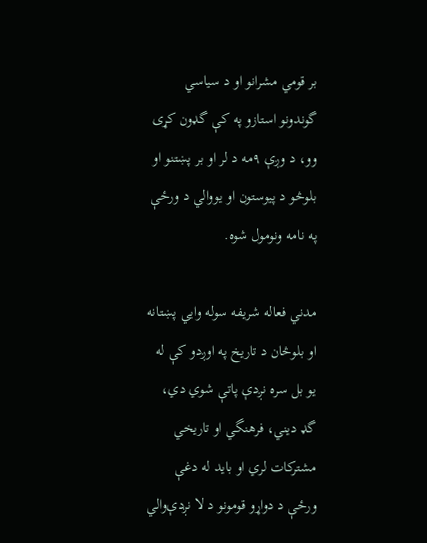بر قومي مشرانو او د سیاسي گوندونو استازو په کې گډون کړی وو، د وږې ۹مه د لر او بر پښتنو او بلوڅو د پیوستون او یووالي د ورځې په نامه ونومول شوه.

مدني فعاله شریفه سوله وايي پښتانه او بلوڅان د تاریخ په اوږدو کې له یو بل سره نږدې پاتې شوي دي، گډ دیني، فرهنگي او تاریخي مشترکات لري او باید له دغې ورځې د دواړو قومونو د لا نږدې‌والي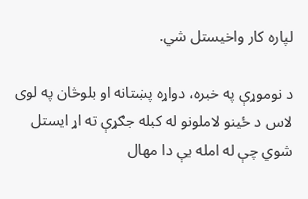لپاره کار واخیستل شي.

د نوموړې په خبره، دواړه پښتانه او بلوڅان په لوی لاس د ځینو لاملونو له کبله جګړې ته اړ ایستل شوي چې له امله یې دا مهال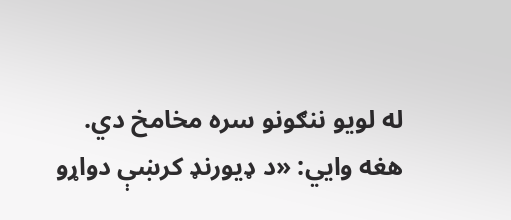له لویو ننګونو سره مخامخ دي. هغه وايي: «د ډیورنډ کرښې دواړو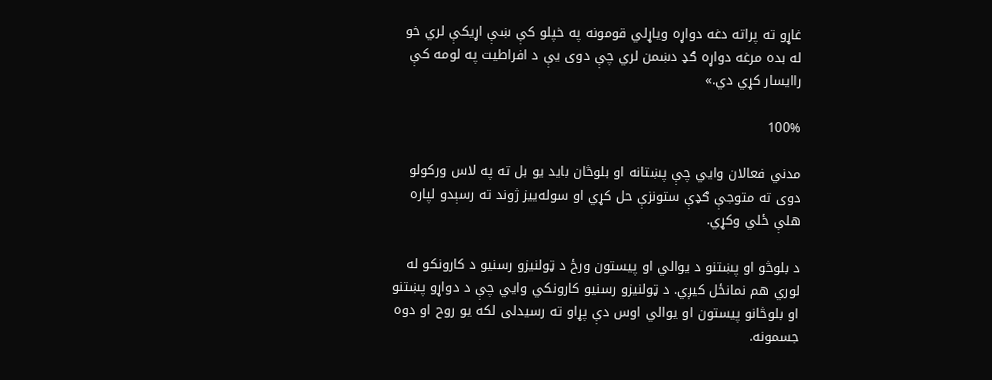غاړو ته پراته دغه دواړه ویاړلي قومونه په خپلو کې ښې اړیکې لري خو له بده مرغه دواړه ګډ دښمن لري چې دوی یې د افراطیت په لومه کې راایسار کړي دي.»

100%

مدني فعالان وايي چې پښتانه او بلوڅان باید یو بل ته په لاس ورکولو دوی ته متوجې ګډې ستونزې حل کړي او سوله‌ییز ژوند ته رسېدو لپاره هلې ځلي وکړي.

د بلوڅو او پښتنو د یوالي او پیستون ورځ د ټولنیزو رسنیو د کارونکو له لوري هم نمانځل کیږي. د ټولنیزو رسنیو کارونکي وايي چې د دواړو پښتنو او بلوڅانو پیستون او یوالي اوس دې پړاو ته رسیدلی لکه یو روح او دوه جسمونه.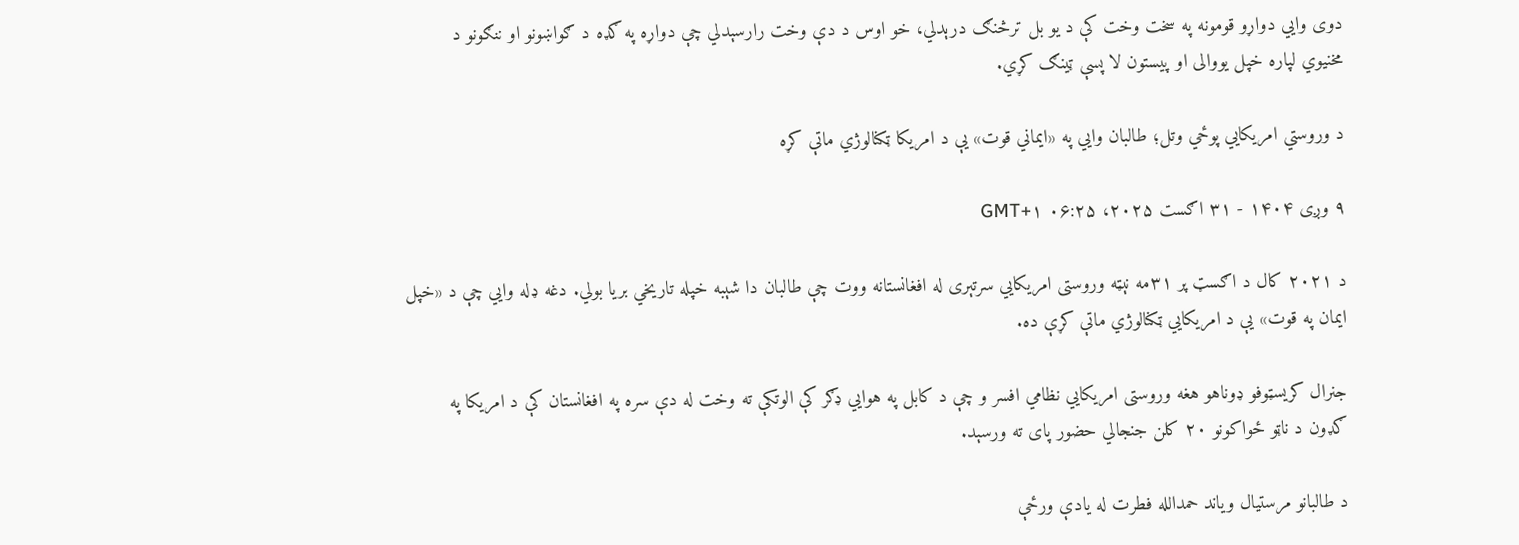دوی وايي دواړو قومونه په سخت وخت کې د یو بل ترڅنګ درېدلي، خو اوس د دې وخت رارسېدلي چې دواړه په ګډه د ګواښونو او ننګونو د مخنیوي لپاره خپل یووالی او پیستون لا پسې ټینګ کړي.

د وروستي امریکایي پوځي وتل؛ طالبان وایي په «ایماني قوت» یې د امریکا ټکنالوژي ماتې کړه

۹ وږی ۱۴۰۴ - ۳۱ اګست ۲۰۲۵، ۰۶:۲۵ GMT+۱

د ۲۰۲۱ کال د اګسټ پر ۳۱مه نېټه وروستی امریکایي سرتېری له افغانستانه ووت چې طالبان دا شېبه خپله تاریخي بریا بولي. دغه ډله وايي چې د «خپل ایمان په قوت» یې د امریکایي ټکنالوژي ماتې کړې ده.

جنرال کریسټوفو ډوناهو هغه وروستی امریکایي نظامي افسر و چې د کابل په هوایي ډګر کې الوتکې ته وخت له دې سره په افغانستان کې د امریکا په ګډون د ناټو ځواکونو ۲۰ کلن جنجالي حضور پای ته ورسېد.

د طالبانو مرستیال ویاند حمدالله فطرت له یادې ورځې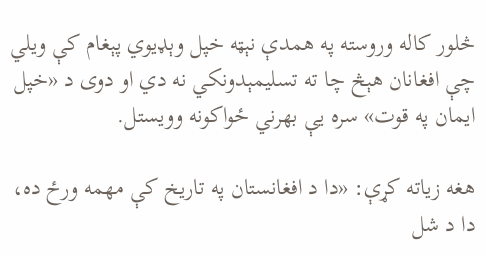څلور کاله وروسته په همدې نېټه خپل وېډیوي پېغام کې ویلي چې افغانان هېڅ چا ته تسلیمېدونکي نه دي او دوی د «خپل ایمان په قوت» سره یې بهرني ځواکونه وویستل.

هغه زیاته کړې: «دا د افغانستان په تاریخ کې مهمه ورځ ده، دا د شل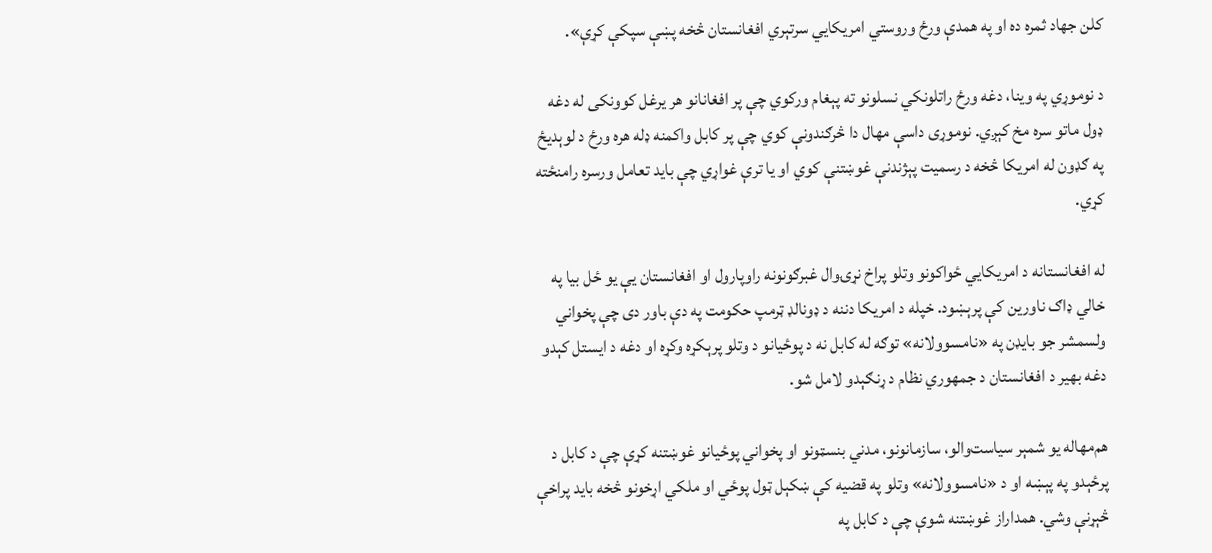کلن جهاد ثمره ده او په همدې ورځ وروستي امریکایي سرتېري افغانستان څخه پښې سپکې کړې».

د نوموړي په وینا، دغه ورځ راتلونکي نسلونو ته پېغام ورکوي چې پر افغانانو هر یرغل کوونکی له دغه ډول ماتو سره مخ کېږي. نوموړی داسې مهال دا څرګندونې کوي چې پر کابل واکمنه ډله هره ورځ د لوېدیځ په ګډون له امریکا څخه د رسمیت پېژندنې غوښتنې کوي او یا ترې غواړي چې باید تعامل ورسره رامنځته کړي.

له افغانستانه د امریکایي ځواکونو وتلو پراخ نړۍوال غبرګونونه راوپارول او افغانستان یې یو ځل بیا په خالي ډاګ ناورین کې پرېښود. خپله د امریکا دننه د ډونالډ ټرمپ حکومت په دې باور دی چې پخواني ولسمشر جو بایډن په «نامسوولانه» توګه له کابل نه د پوځیانو د وتلو پرېکړه وکړه او دغه د ایستل کېدو دغه بهیر د افغانستان د جمهوري نظام د ړنګېدو لامل شو.

هم‌مهاله یو شمېر سیاست‌والو، سازمانونو، مدني بنسټونو او پخواني پوځیانو غوښتنه کړې چې د کابل د پرځېدو په پېښه او د «نامسوولانه» وتلو په قضیه کې ښکېل ټول پوځي او ملکي اړخونو څخه باید پراخې څېړنې وشي. همداراز غوښتنه شوې چې د کابل په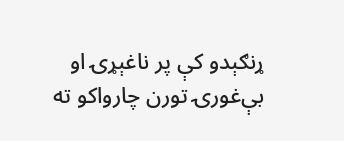ړنګېدو کې پر ناغېړۍ او بې‌غورۍ تورن چارواکو ته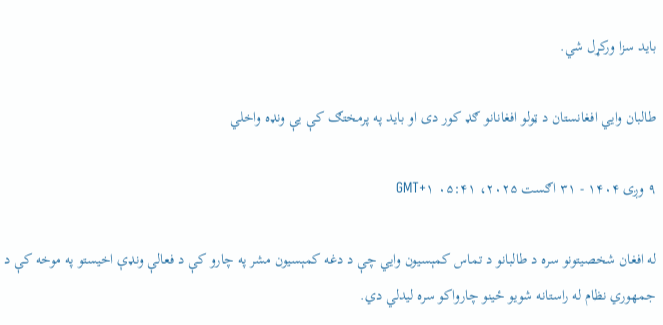باید سزا ورکړل شي.

طالبان وايي افغانستان د ټولو افغانانو ګډ کور دی او باید په پرمختګ کې یې ونډه واخلي

۹ وږی ۱۴۰۴ - ۳۱ اګست ۲۰۲۵، ۰۵:۴۱ GMT+۱

له افغان شخصیتونو سره د طالبانو د تماس کمېسیون وايي چې د دغه کمېسیون مشر په چارو کې د فعالې ونډې اخیستو په موخه کې د جمهوري نظام له راستانه شویو ځینو چارواکو سره لیدلي دي.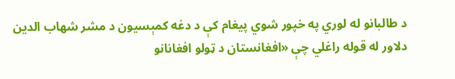د طالبانو له لوري په خپور شوي پیغام کې د دغه کمېسیون د مشر شهاب الدین دلاور له قوله راغلي چې «افغانستان د ټولو افغانانو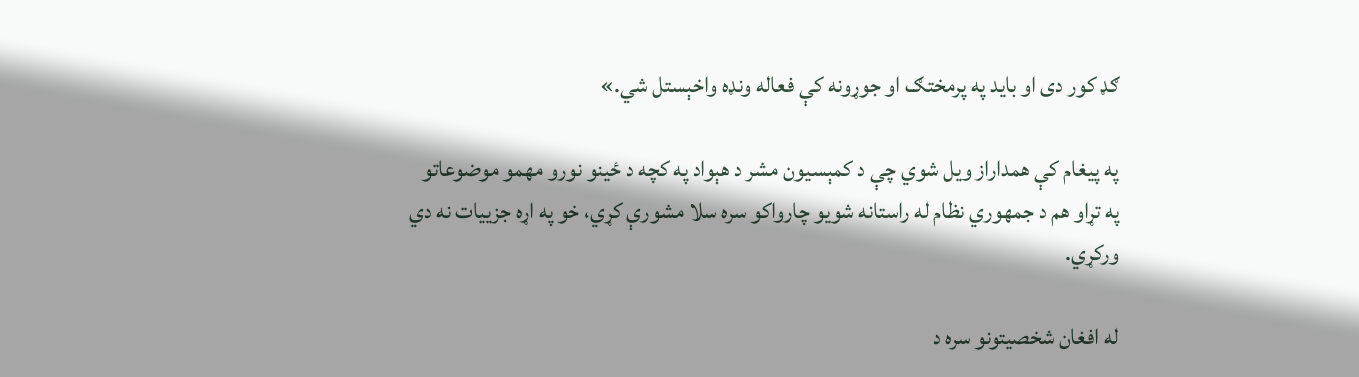ګډ کور دی او باید په پرمختګ او جوړونه کې فعاله ونډه واخېستل شي.»

په پیغام کې همداراز ویل شوي چې د کمېسیون مشر د هېواد په کچه د ځینو نورو مهمو موضوعاتو په تړاو هم د جمهوري نظام له راستانه شویو چارواکو سره سلا مشورې کړي، خو په اړه جزییات نه دي ورکړي.

له افغان شخصیتونو سره د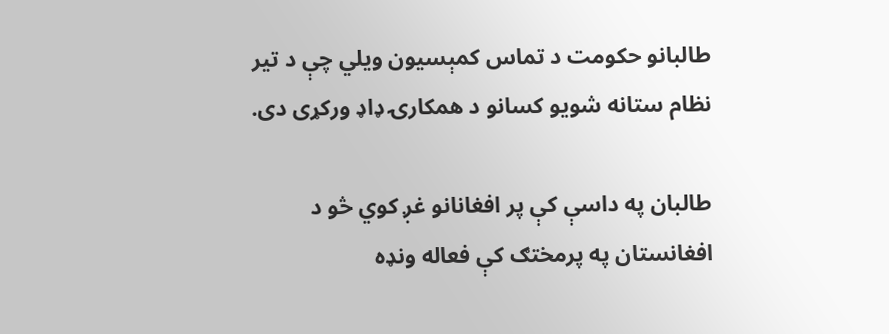طالبانو حکومت د تماس کمېسیون ویلي چې د تیر نظام ستانه شویو کسانو د همکارۍ ډاډ ورکړی دی.

طالبان په داسې کې پر افغانانو غږ کوي څو د افغانستان په پرمختګ کې فعاله ونډه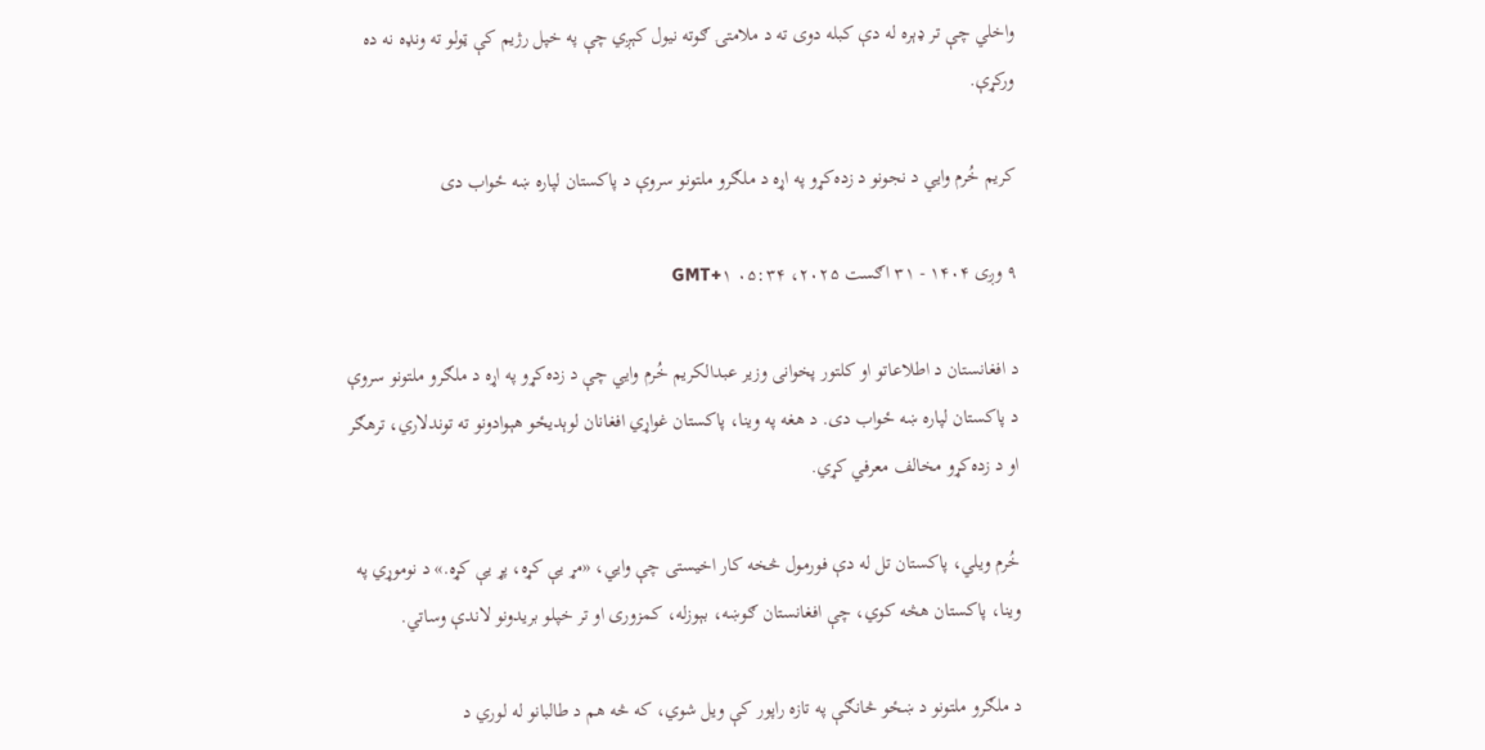واخلي چې تر ډېره له دې کبله دوی ته د ملامتۍ ګوته نیول کېږي چې په خپل رژیم کې ټولو ته ونډه نه ده ورکړې.

کریم خُرم وايي د نجونو د زده‌کړو په اړه د ملګرو ملتونو سروې د پاکستان لپاره ښه ځواب دی

۹ وږی ۱۴۰۴ - ۳۱ اګست ۲۰۲۵، ۰۵:۳۴ GMT+۱

د افغانستان د اطلاعاتو او کلتور پخوانی وزیر عبدالکریم خُرم وايي چې د زده‌کړو په اړه د ملګرو ملتونو سروې د پاکستان لپاره ښه ځواب دی. د هغه په وینا، پاکستان غواړي افغانان لوېدیځو هېوادونو ته توندلاري، ترهګر او د زده‌کړو مخالف معرفي کړي.

خُرم ویلي، پاکستان تل له دې فورمول څخه کار اخیستی چې وايي، «مړ یې کړه، پړ یې کړه.» د نوموړي په وینا، پاکستان هڅه کوي، چې افغانستان ګوښه، بېوزله، کمزوری او تر خپلو بریدونو لاندې وساتي.

د ملګرو ملتونو د ښځو څانګې په تازه راپور کې ویل شوي، که څه هم د طالبانو له لوري د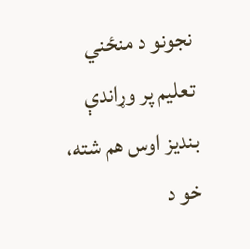نجونو د منځني تعلیم پر وړاندې بندیز اوس هم شته، خو د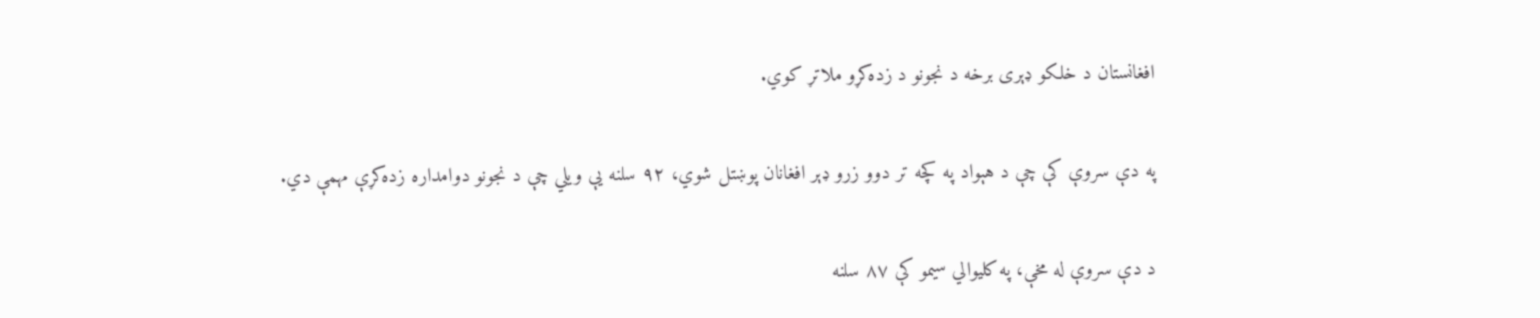افغانستان د خلکو ډېری برخه د نجونو د زده‌کړو ملاتړ کوي.

په دې سروې کې چې د هېواد په کچه تر دوو زرو ډېر افغانان پوښتل شوي، ۹۲ سلنه یې ویلي چې د نجونو دوامداره زده‌کړې مهمې دي.

د دې سروې له مخې، په کلیوالي سیمو کې ۸۷ سلنه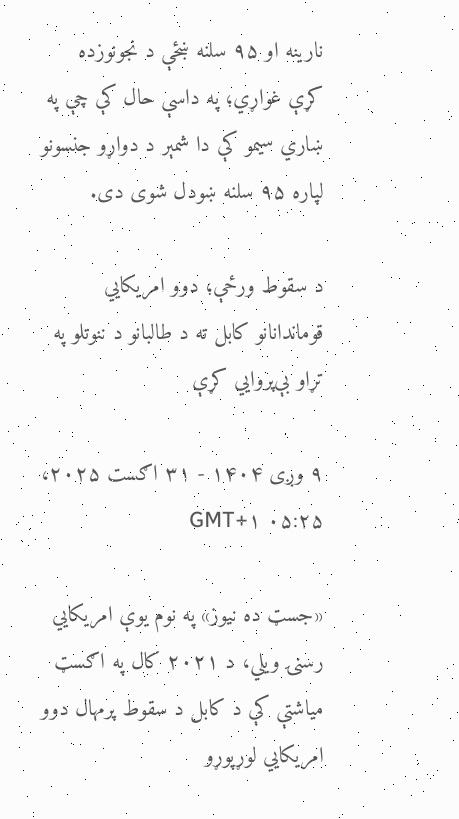نارینه او ۹۵ سلنه ښځې د نجونوزده کړې غواړي؛ په داسې حال کې چې په ښاري سیمو کې دا شمېر د دواړو جنسونو لپاره ۹۵ سلنه ښودل شوی دی.

د سقوط ورځې؛ دوو امریکایي قوماندانانو کابل ته د طالبانو د ننوتلو په تړاو بې‌پروایي کړې

۹ وږی ۱۴۰۴ - ۳۱ اګست ۲۰۲۵، ۰۵:۲۵ GMT+۱

«جسټ ده نیوز» په نوم یوې امریکایي رسنۍ ویلي، د ۲۰۲۱ کال په اګسټ میاشتې کې د کابل د سقوط پرمهال دوو امریکایي لوړپوړو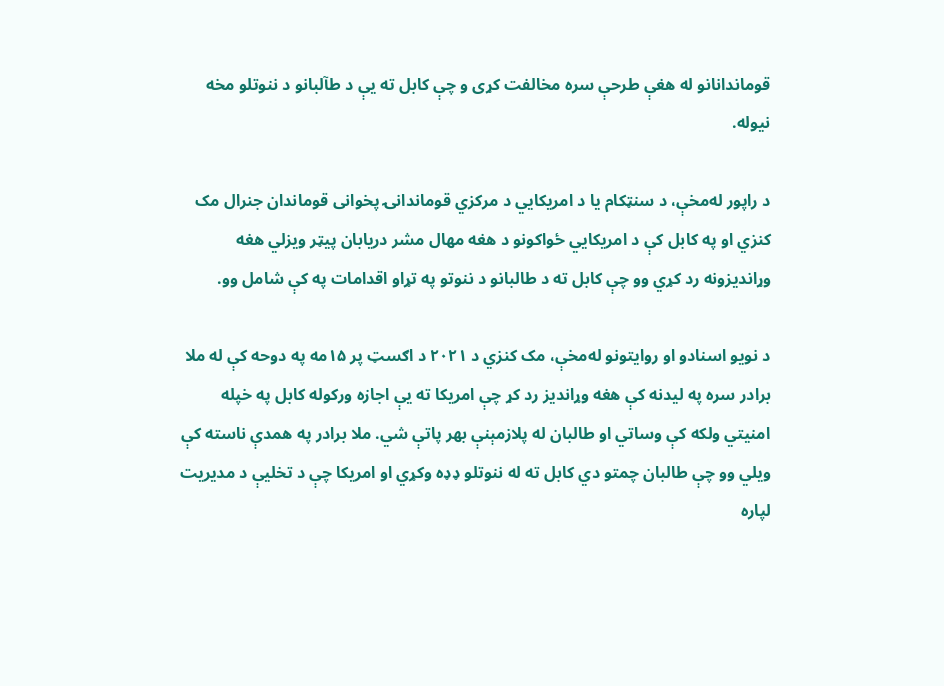قوماندانانو له هغې طرحې سره مخالفت کړی و چې کابل ته یې د طآلبانو د ننوتلو مخه نیوله.

د راپور له‌مخې، د سنټکام یا د امریکایي د مرکزي قوماندانۍ پخوانی قوماندان جنرال مک کنزي او په کابل کې د امریکایي ځواکونو د هغه مهال مشر دریابان پیټر ویزلي هغه وړاندیزونه رد کړي وو چې کابل ته د طالبانو د ننوتو په تړاو اقدامات په کې شامل وو.

د نويو اسنادو او روايتونو له‌مخې، مک ‌کنزي د ۲۰۲۱ د اګسټ پر ۱۵مه په دوحه کې له ملا برادر سره په لیدنه کې هغه وړاندیز رد کړ چې امریکا ته يې اجازه ورکوله کابل په خپله امنیتي ولکه کې وساتي او طالبان له پلازمېنې بهر پاتې شي. ملا برادر په همدې ناسته کې ویلي وو چې طالبان چمتو دي کابل ته له ننوتلو ډډه وکړي او امریکا چې د تخلیې د مدیریت لپاره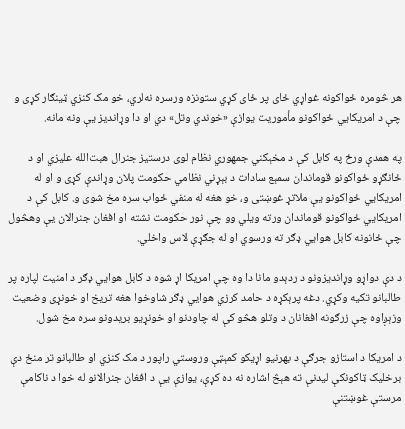هر څومره ځواکونه غواړي ځای پر ځای کړي‌ ستونزه ورسره نه‌‌لري، خو مک ‌کنزي ټینګار کړی و چې د امریکایي ځواکونو مأموریت یوازې «خوندي وتل» دي او دا وړاندیز يې ونه مانه.

په همدې ورځ په کابل کې د مخېکني جمهوري نظام لوی درستیز جنرال هبت‌الله علیزي او د ځانګړو ځواکونو قوماندان سمېع سادات د بېړني نظامي حکومت پلان وړاندې کړی و او له امریکایي ځواکونو یې ملاتړ غوښتی و، خو هغه له منفي ځواب سره مخ شوی و. کابل کې د امریکایي ځواکونو قوماندان ورته ويلي وو چې نور حکومت نشته او افغان جنرالان يې وهڅول چې ځانونه کابل هوايي ډګر ته ورسوي او له جګړې لاس واخلي.

د دې دواړو وړاندیزونو د ردېدو مانا دا وه چې امریکا اړ شوه د کابل هوايي ډګر د امنیت لپاره پر طالبانو تکیه وکړي. دغه پرېکړه د حامد کرزي هوايي ډګر شاوخوا هغه تریخ او خونړی وضعیت وزېږاوه چې زرګونه افغانان د وتلو هڅو کې له چاودنو او خونړیو بریدونو سره مخ شول.

د امریکا د استازو جرګې د بهرنيو اړیکو کمېټې وروستي راپور د مک ‌کنزي او طالبانو تر منځ دې برخلیک ټاکونکې لیدنې ته هېڅ اشاره نه ده کړې، یوازې یې د افغان جنرالانو له خوا د ناکامې مرستې غوښتنې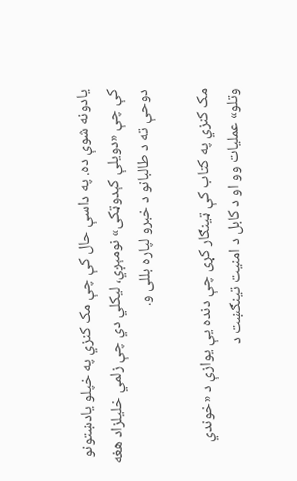یادونه شوې ده. په داسې حال کې چې مک‌ کنزي په خپلو یادښتونو کې چې «دویلې کېدوټکی» نومېږي، لیکلي دي چې زلمي خلیلزاد هغه دوحې ته د طالبانو د خبرو لپاره بللی و.

مک‌ کنزي په کتاب کې ټینګار کړی چې دنده يې یوازې د «خوندي وتلو» عملیات وو او د کابل د امنیت تینګښت د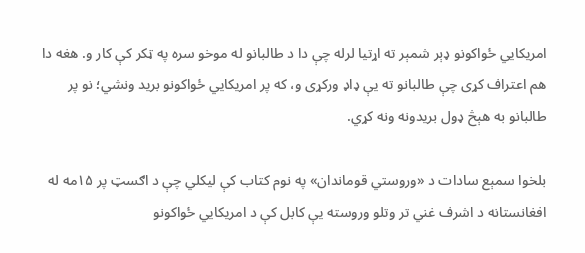امریکایي ځواکونو ډېر شمېر ته اړتیا لرله چې دا د طالبانو له موخو سره په ټکر کې کار و. هغه دا هم اعتراف کړی چې طالبانو ته يې ډاډ ورکړی و،‌ که پر امریکایي ځواکونو برید ونشي؛ نو پر طالبانو به هېڅ ډول بریدونه ونه کړي.

بلخوا سمېع سادات د «وروستي قوماندان» په نوم کتاب کې لیکلي چې د اګسټ پر ۱۵مه له افغانستانه د اشرف غني تر وتلو وروسته یې کابل کې د امریکایي ځواکونو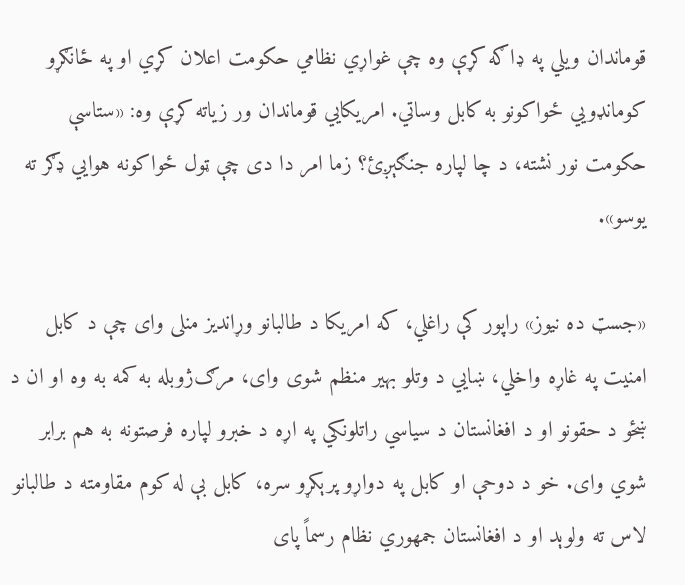قوماندان ویلي په ډاګه کړې وه چې غواړي نظامي حکومت اعلان کړي او په ځانګړو کومانډویي ځواکونو به کابل وساتي. امریکایي قوماندان ور زیاته کړې وه: «ستاسې حکومت نور نشته، د چا لپاره جنګېږئ؟ زما امر دا دی چې ټول ځواکونه هوايي ډګر ته یوسو».

«جسټ ده نیوز» راپور کې راغلي، که امریکا د طالبانو وړاندیز منلی وای چې د کابل امنیت په غاړه واخلي، ښايي د وتلو بهیر منظم شوی وای، مرګ‌ژوبله به کمه به وه او ان د ښځو د حقونو او د افغانستان د سیاسي راتلونکي په اړه د خبرو لپاره فرصتونه به هم برابر شوي وای. خو د دوحې او کابل په دواړو پرېکړو سره، کابل بې له کوم مقاومته د طالبانو لاس ته ولوېد او د افغانستان جمهوري نظام رسماً پای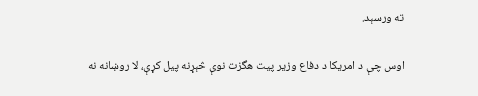ته ورسېد.

اوس چې د امریکا د دفاع وزیر پيت هگزت نوې څېړنه پیل کړې، لا روښانه نه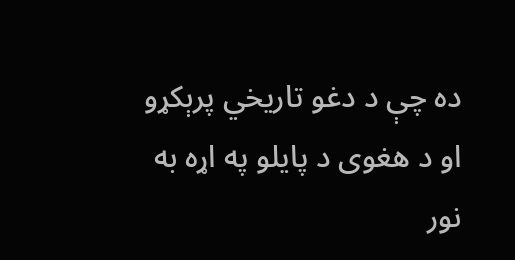ده چې د دغو تاریخي پرېکړو او د هغوی د پایلو په اړه به نور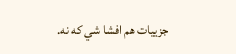جزییات هم افشا شي که نه.